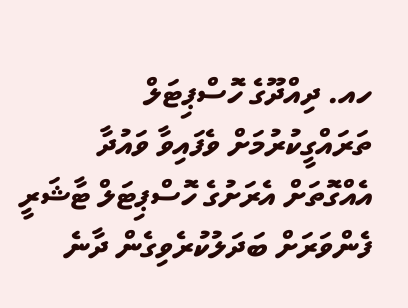ހއ. ދިއްދޫގެ ހޮސްޕިޓަލް ތަރައްގީކުރުމަށް ވެފައިވާ ވައުދާ އެއްގޮތަށް އެރަށުގެ ހޮސްޕިޓަލް ޓާޝަރީ ފެންވަރަށް ބަދަލުކުރެވިގެން ދާނެ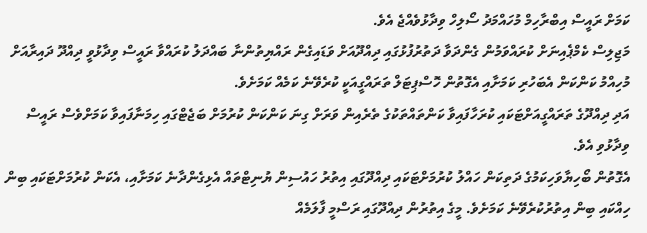ކަމަށް ރައީސް އިބްރާހިމް މުހައްމަދު ސޯލިހް ވިދާޅުވެއްޖެ އެވެ.
މަޖިލިސް ކެމްޕެއިނަށް ކުރައްވަމުން ގެންދަވާ ދަތުރުފުޅުގައި ދިއްދޫއަށް ވަޑައިގެން ރައްޔިތުންނާ ބައްދަލު ކުރައްވާ ރައީސް ވިދާޅުވީ ދިއްދޫ ދައިރާއަށް މުހިއްމު ކަންކަން އެބަހުރި ކަމަށާއި އެގޮތުން ހޮސްޕިޓަލް ތަރައްގީއަކީ ކުރެވޭނެ ކަމެއް ކަމަށެވެ.
އަދި ދިއްދޫގެ ތަރައްގީއަށްޓަކައި ކުރަހާފައިވާ ކަންތައްތަކުގެ ތެރެއިން ވަރަށް ގިނަ ކަންކަން ކުރުމަށް ބަޖެޓްގައި ހިމަނާފައިވާ ކަމަށްވެސް ރައީސް ވިދާޅުވި އެވެ.
އެގޮތުން ބޯހިޔާވަހިކަމުގެ ދަތިކަން ހައްލު ކުރުމަށްޓަކައި ދިއްދޫގައި އިތުރު ހައުސިން ޔުނިޓްތައް އެޅިގެންދާނެ ކަމަށާއި، އެކަން ކުރުމަށްޓަކައި ބިން ހިއްކައި ބިން އިތުރުކުރެވޭނެ ކަމަށެވެ. މީގެ އިތުރުން ދިއްދޫގައި ރަސްމީ ފާލަމެއް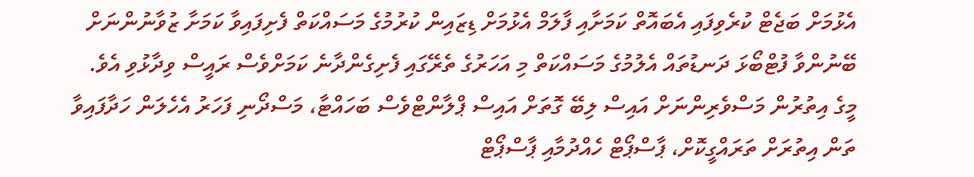އެޅުމަށް ބަޖެޓް ކުރެވިފައި އެބައޮތް ކަމަށާއި ފާލަމް އެޅުމަށް ޑިޒައިން ކުރުމުގެ މަސައްކަތް ފެށިފައިވާ ކަމަށާ ޒުވާނުންނަށް ބޭނުންވާ ފުޓްބޯޅަ ދަނޑުތައް އެލުމުގެ މަސައްކަތް މި އަހަރުގެ ތެރޭގައި ފެށިގެންދާނެ ކަމަށްވެސް ރައީސް ވިދާޅުވި އެވެ.
މީގެ އިތުރުން މަސްވެރިންނަށް އައިސް ލިބޭ ގޮތަށް އައިސް ޕްލާންޓްވެސް ބަހައްޓާ، މަސްދޯނި ފަހަރު އެހެލަން ހަދާފައިވާ ތަން އިތުރަށް ތަރައްގީކޮށް، ޕާސްޕޯޓް ހެއްދުމާއި ޕާސްޕޯޓް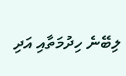ލިބޭނެ ހިދުމަތާއި އަދި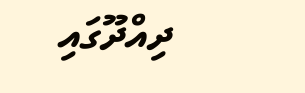ދިއްދޫގައި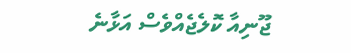ޖޫނިއާ ކޮލެޖެއްވެސް އަޅާނެ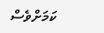ކަމަށްވެސް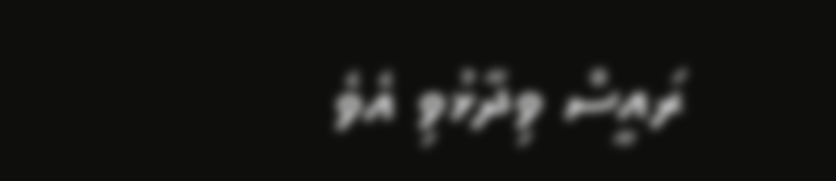ރައީސް ވިދާޅުވި އެވެ